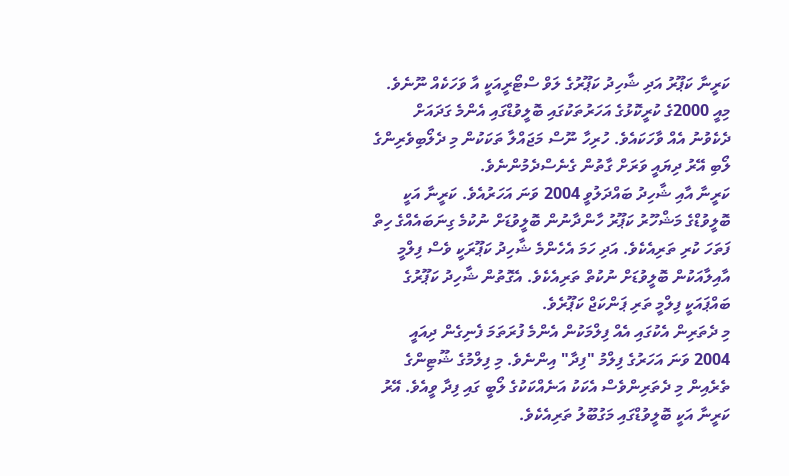ކަރީނާ ކަޕޫރު އަދި ޝާހިދު ކަޕޫރުގެ ލަވް ސްޓޯރީއަކީ އާ ވަހަކެއް ނޫނެވެ. މިއީ 2000ގެ ކުރީކޮޅުގެ އަހަރުތަކުގައި ބޮލީވުޑްގައި އެންމެ ގަދައަށް ދެކެވުނު އެއް ވާހަކައެވެ. ހުރިހާ ނޫސް މަޖައްލާ ތަކަކުން މި ދެލޯބިވެރިންގެ ލޯބި އޭރު ދިޔައީ ވަރަށް ގާތުން ގެނެސްދެމުންނެވެ.
ކަރީނާ އާއި ޝާހިދު ބައްދަލުވީ 2004 ވަނަ އަހަރުއެވެ. ކަރީނާ އަކީ ބޮލީވުޑްގެ މަޝްހޫރު ކަޕޫރު ހާންދާނުން ބޮލީވުޑަށް ނުކުމެ ގިނަބައެއްގެ ހިތް ފަތަހަ ކުރި ތަރިއެކެވެ. އަދި ހަމަ އެހެންމެ ޝާހިދު ކަޕޫރަކީ ވެސް ފިލްމީ އާއިލާއަކުން ބޮލީވުޑަށް ނުކުތް ތަރިއެކެވެ. އެގޮތުން ޝާހިދު ކަޕޫރުގެ ބައްޕައަކީ ފިލްމީ ތަރި ޕަންކަޖް ކަޕޫރެވެ.
މި ދެތަރިން އެކުގައި އެއް ފިލްމަކުން އެންމެ ފުރަތަމަ ފެނިގެން ދިއައީ 2004 ވަނަ އަހަރުގެ ފިލްމު "ފިދާ" އިންނެވެ. މި ފިލްމުގެ ޝޫޓިންގެ ތެރެއިން މި ދެތަރިންވެސް އެކަކު އަނެއްކަކުގެ ލޯބީ ގައި ފިދާ ވީއެވެ. އޭރު ކަރީނާ އަކީ ބޮލީވުޑްގައި މަގުބޫލު ތަރިއެކެވެ.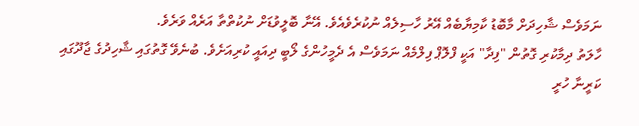ނަމަވެސް ޝާހިދަށް މާބޮޑު ކާމިޔާބެއް އޭރު ހާސިލެއް ނުކުރެވެއެވެ. އޭނާ ބޮލީވުޑަށް ނުކުތްތާ އަރެއް ވަރެވެ.
ހާލަތު ދިމާކުރި ގޮތުން "ފިދާ" އަކީ ފްލޮޕް ފިލްމެއް ނަމަވެސް އެ ދެމީހުންގެ ލޯބީ ދިއައީ ކުރިއަށެވެ. ބުނެވޭ ގޮތުގައި ޝާހިދުގެ ޖާދޫގައި ކަރީނާ ހުރީ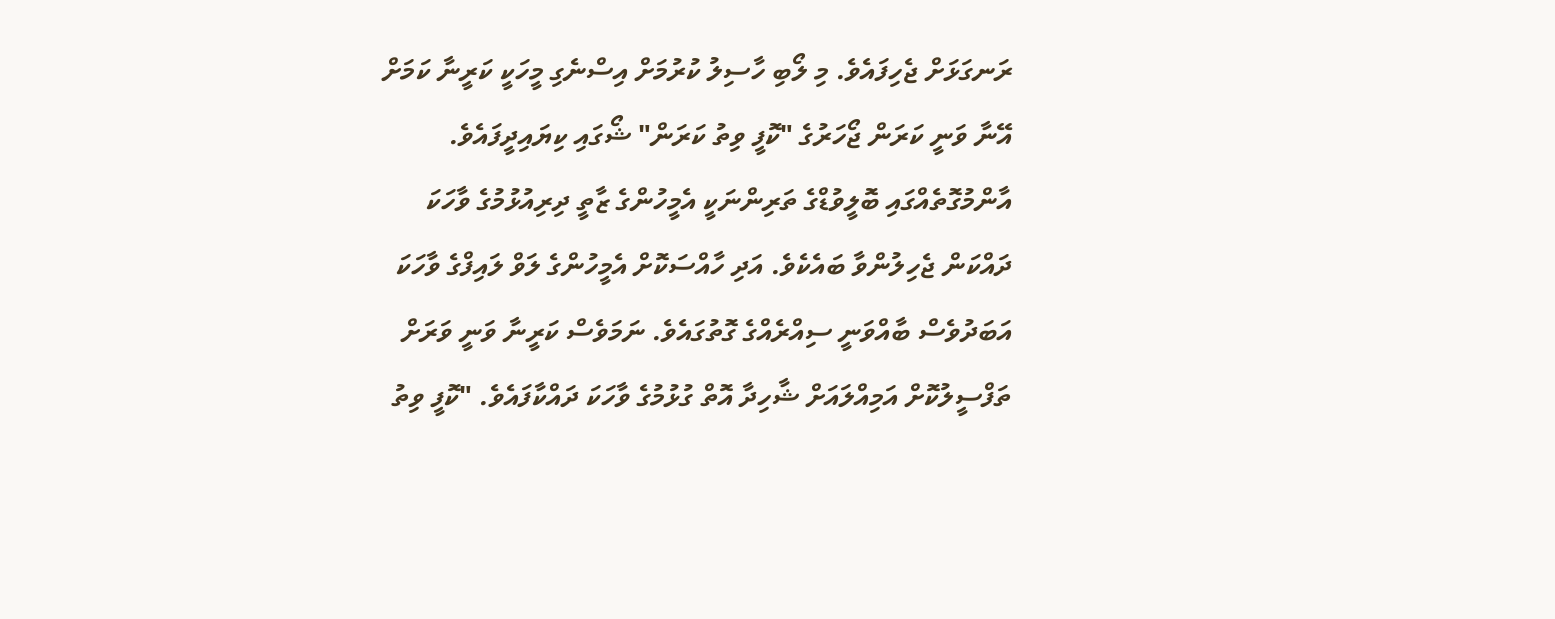ރަނގަޅަށް ޖެހިފައެވެ. މި ލޯބި ހާސިލު ކުރުމަށް އިސްނެގި މީހަކީ ކަރީނާ ކަމަށް އޭނާ ވަނީ ކަރަން ޖޯހަރުގެ "ކޮފީ ވިތު ކަރަން" ޝޯގައި ކިޔައިދީފައެވެ.
އާންމުގޮތެއްގައި ބޮލީވުޑްގެ ތަރިންނަކީ އެމީހުންގެ ޒާތީ ދިރިއުޅުމުގެ ވާހަކަ ދައްކަން ޖެހިލުންވާ ބައެކެވެ. އަދި ހާއްސަކޮށް އެމީހުންގެ ލަވް ލައިފްގެ ވާހަކަ އަބަދުވެސް ބާއްވަނީ ސިއްރެއްގެ ގޮތުގައެވެ. ނަމަވެސް ކަރީނާ ވަނީ ވަރަށް ތަފްސީލުކޮށް އަމިއްލައަށް ޝާހިދާ އޮތް ގުޅުމުގެ ވާހަކަ ދައްކާފައެވެ. "ކޮފީ ވިތު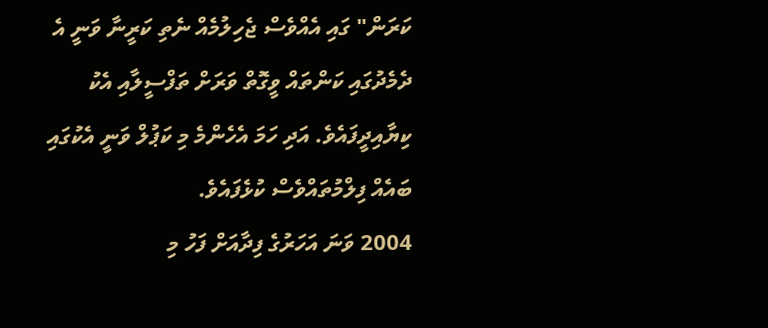ކަރަން" ގައި އެއްވެސް ޖެހިލުމެއް ނެތި ކަރީނާ ވަނީ އެ ދެމެދުގައި ކަންތައް ވީގޮތް ވަރަށް ތަފްސީލާއި އެކު ކިޔާއިދީފައެވެ. އަދި ހަމަ އެހެންމެ މި ކަޕުލް ވަނީ އެކުގައި ބައެއް ފިލްމުތައްވެސް ކުޅެފައެވެ.
2004 ވަނަ އަހަރުގެ ފިދާއަށް ފަހު މި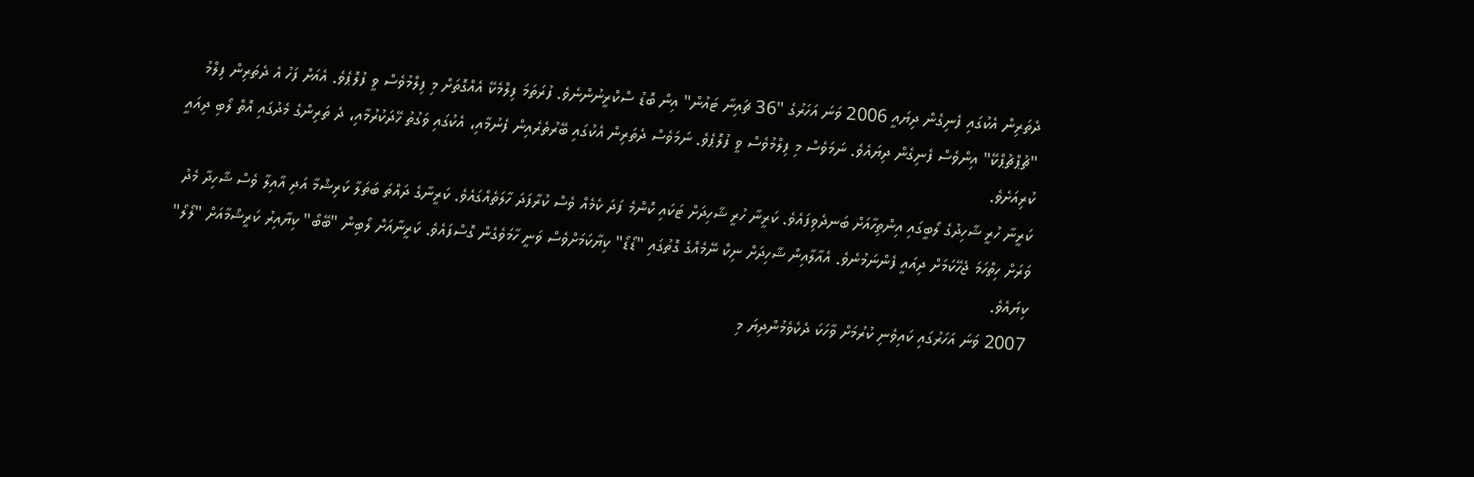ދެތަރިން އެކުގައި ފެނިގެން ދިޔައީ 2006 ވަނަ އަހަރުގެ "36 ޗައިނާ ޓައުން" އިން ބޮޑު ސްކްރީނުންނެވެ. ފުރަތަމަ ފިލްމެކޭ އެއްގޮތަށް މި ފިލްމުވެސް ވީ ފުލޮޕެވެ. އެއަށް ފަހު އެ ދެތަރިން ފިލްމު "ޗުޕްޗުޕްކޭ" އިންވެސް ފެނިގެން ދިޔައެވެ. ނަމަވެސް މި ފިލްމުވެސް ވީ ފުލޮޕެވެ. ނަމަވެސް ދެތަރިން އެކުގައި ބޭރުތެރެއިން ފެނުމާއި، އެކުގައި ވަގުތު ހޭދަކުރުމާއި، ދެ ތަރިންގެ މެދުގައި އޮތް ލޯބި ދިއައީ ކުރިއަށެވެ.
ކަރީނާ ހުރީ ޝާހިދުގެ ލޯބީގައި އިންތިހާއަށް ބަނދެވިފައެވެ. ކަރީނާ ހުރީ ޝާހިދަށް ޓަކައި ކޮންމެ ފަދަ ކެމެއް ވެސް ކުރާފަދަ ހާލަތެއްގައެވެ. ކަރީނާގެ ދައްތަ ބަތަލާ ކަރިޝްމާ އަދި އާއިލާ ވެސް ޝާހިދާ މެދު ވަރަށް ހިތްހަމަ ޖެހޭކަމަށް ދިއައީ ފެންނަމުނެވެ. އެއާލާއިން ޝާހިދަށް ނިކް ނޭމެއްގެ ގޮތުގައި "ޑޯޑޯ" ކިޔާކަމަށްވެސް ވަނީ ހާމަވެގެން ގޮސްފައެވެ. ކަރީނާއަށް ލޯބިން "ބޭބޯ" ކިޔާއިރު ކަރީޝްމާއަށް "ލޯލޯ" ކިޔައެވެ.
2007 ވަނަ އަހަރުގައި ކައިވެނި ކުރުމަށް ވާހަކަ ދެކެވެމުންދިޔަ މި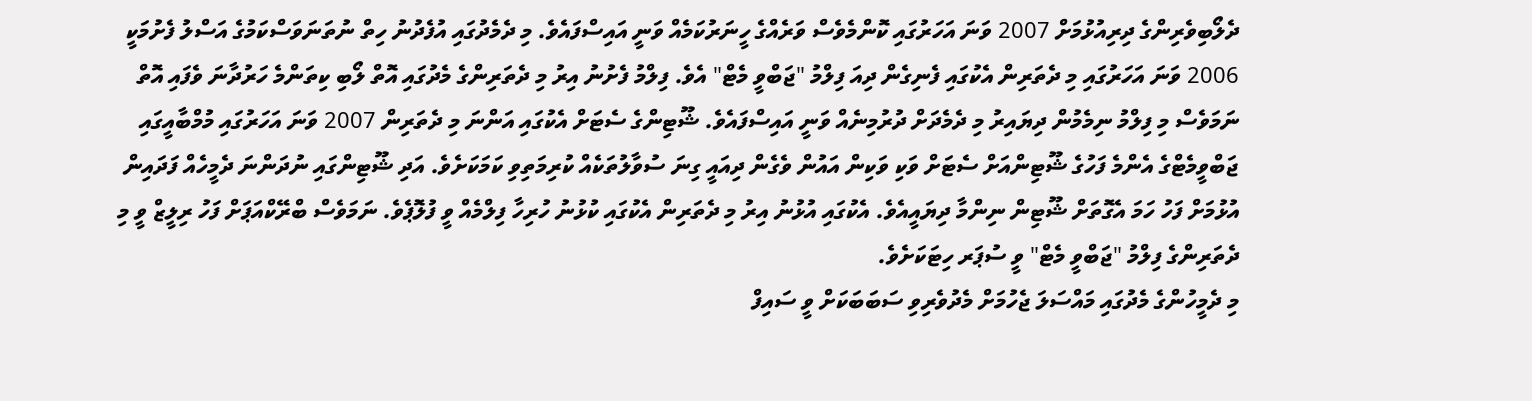ދެލޯބިވެރިންގެ ދިރިއުޅުމަށް 2007 ވަނަ އަހަރުގައި ކޮންމެވެސް ވަރެއްގެ ހީނަރުކަމެއް ވަނީ އައިސްފައެވެ. މި ދެމެދުގައި އުފެދުނު ހިތް ނުތަނަވަސްކަމުގެ އަސްލު ފެށުމަކީ 2006 ވަނަ އަހަރުގައި މި ދެތަރިން އެކުގައި ފެނިގެން ދިއަ ފިލްމު "ޖަބްވީ މެޓް" އެވެ. ފިލްމު ފެށުނު އިރު މި ދެތަރިންގެ މެދުގައި އޮތް ލޯބި ކިތަންމެ ހަރުދާނަ ވެފައި އޮތް ނަމަވެސް މި ފިލްމު ނިމެމުން ދިޔައިރު މި ދެމެދަށް ދުރުމިނެއް ވަނީ އައިސްފައެވެ. ޝޫޓިންގެ ސެޓަށް އެކުގައި އަންނަ މި ދެތަރިން 2007 ވަނަ އަހަރުގައި މުމްބާއީގައި ޖަބްވީމެޓްގެ އެންމެ ފަހުގެ ޝޫޓިންއަށް ސެޓަށް ވަކި ވަކިން އައުން ވެގެން ދިއައީ ގިނަ ސުވާލުތަކެއް ކުރިމަތިވި ކަމަކަށެވެ. އަދި ޝޫޓިންގައި ނުދަންނަ ދެމީހެއް ފަދައިން އުޅުމަށް ފަހު ހަމަ އެގޮތަށް ޝޫޓިން ނިންމާ ދިޔައީއެވެ. އެކުގައި އުޅުނު އިރު މި ދެތަރިން އެކުގައި ކުޅުނު ހުރިހާ ފިލްމެއް ވީ ފުލޮޕެވެ. ނަމަވެސް ބްރޭކްއަޕަށް ފަހު ރިލީޒް ވީ މި ދެތަރިންގެ ފިލްމު "ޖަބްވީ މެޓް" ވީ ސުޕަރ ހިޓަކަށެވެ.
މި ދެމީހުންގެ މެދުގައި މައްސަލަ ޖެހުމަށް މެދުވެރިވި ސަބަބަކަށް ވީ ސައިފް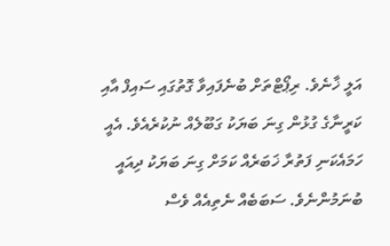އަލީ ޚާނެވެ. ރިޕޯޓްތަށް ބުނެފައިވާ ގޮތުގައި ސައިފް އާއި ކަރީނާގެ ގުޅުން ގިނަ ބަޔަކު ގަބޫލެއް ނުކުރެއެވެ. އެއީ ހަމައެކަނި ފަތުރާ ޚަބަރެއް ކަމަށް ގިނަ ބަޔަކު ދިއައީ ބުނަމުންނެވެ. ސަބަބެއް ނެތިއެއް ވެސް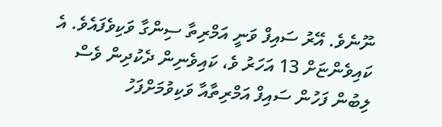ނޫނެވެ. އޭރު ސައިފް ވަނީ އަމްރިތާ ސިންގާ ވަކިވެފައެވެ. އެ ކައިވެންޏަށް 13 އަހަރު ވެ، ކައިވެނިން ދެކުދިން ވެސް ލިބުން ފަހުން ސައިފް އަމްރިތާއާ ވަކިވުމަށްފަހު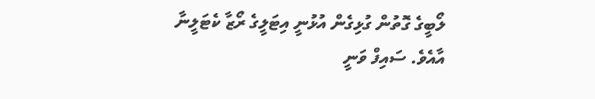ލޯބީގެ ގޮތުން ގުޅިގެން އުޅުނީ އިޓަލީގެ ރޯޒާ ކެޓަލީނާ އާއެވެ. ސައިފް ވަނީ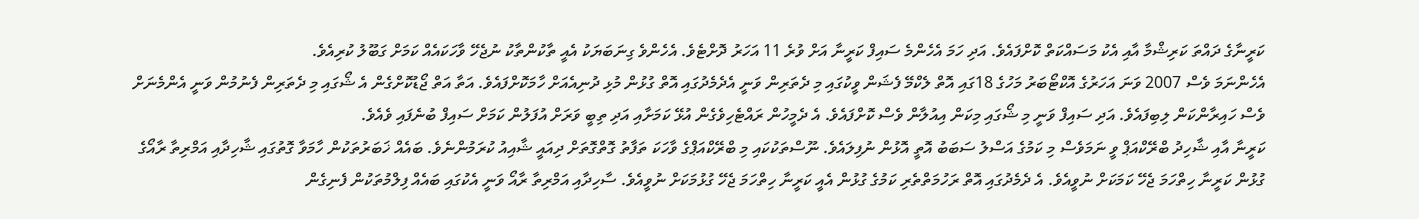ކަރީނާގެ ދައްތަ ކަރިޝްމާ އާއި އެކު މަސައްކަތް ކޮށްފައެވެ. އަދި ހަމަ އެހެންމެ ސައިފް ކަރީނާ އަށް ވުރެ 11 އަހަރު ދޮށްޓެވެ. އެހެންވެ ގިނަބަޔަކު އެއީ ތާކުންތާކު ނުޖެހޭ ވާހަކައެއް ކަމަށް ގަބޫލު ކުރިއެވެ.
އެހެންނަމަ ވެސް 2007 ވަނަ އަހަރުގެ އޮކްޓޯބަރު މަހުގެ 18ގައި އޮތް ލެކްމޭ ފެޝަން ވީކުގައި މި ދެތަރިން ވަނީ އެދެމެދުގައި އޮތް ގުޅުން މުޅި ދުނިއެއަށް ހާމަކޮށްފައެވެ. އަތާ އަތް ޖޯޑުކޮށްގެން އެ ޝޯގައި މި ދެތަރިން ފެނުމުން ވަނީ އެންމެނަށް ވެސް ހައިރާންކަން ލިބިފައެވެ. އަދި ސައިފް ވަނީ މި ޝޯގައި މިކަން އިއުލާން ވެސް ކޮށްފައެވެ. އެ ދެމީހުން ރައްޓެހިވެގެން އުޅޭ ކަމަށާއި އަދި ތިބީ ވަރަށް އުފަލުން ކަމަށް ސައިފް ބުނެފައި ވެއެވެ.
ކަރީނާ އާއި ޝާހިދު ބްރޭކްއަޕް ވީ ނަމަވެސް މި ކަމުގެ އަސްލު ސަބަބު އޮތީ އޮޅުން ނުފިލައެވެ. ނޫސްތަކުކައި މި ބްރޭކްއަޕްގެ ވާހަކަ ތަފާތު ގޮތްގޮތަށް ދިއައީ ޝާއިއު ކުރަމުންނެވެ. ބައެއް ޚަބަރުތަކުން ހާމަވާ ގޮތުގައި ޝާހިދާއި އަމްރިތާ ރާއޯގެ ގުޅުން ކަރީނާ ހިތްހަމަ ޖެހޭ ކަމަކަށް ނުވީއެވެ. އެ ދެމެދުގައި އޮތް ރަހުމަތްތެރި ކަމުގެ ގުޅުން އެއީ ކަރީނާ ހިތްހަމަ ޖެހޭ ގުޅުމަކަށް ނުވީއެވެ. ސާހިދާއި އަމްރިތާ ރާއޯ ވަނީ އެކުގައި ބައެއް ފިލްމުތަކުން ފެނިގެން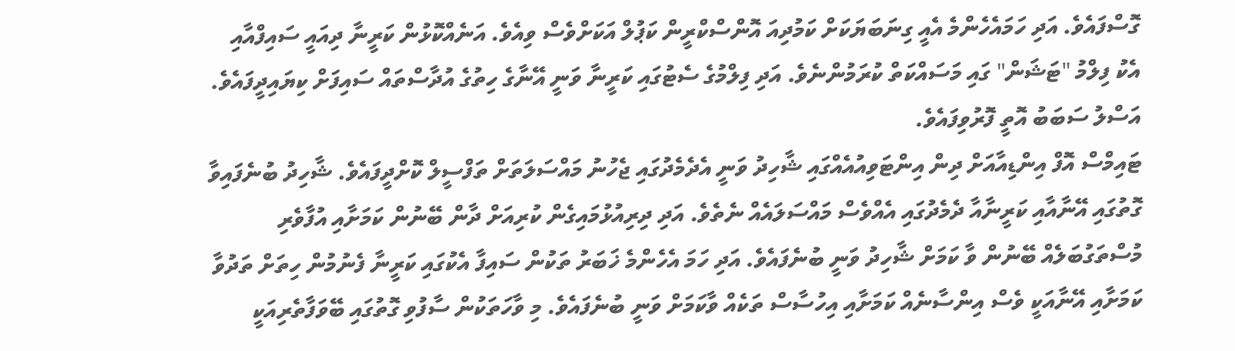ގޮސްފައެވެ. އަދި ހަމައެހެންމެ އެއީ ގިނަބަޔަކަށް ކަމުދިއަ އޮންސްކްރީން ކަޕުލް އަކަށްވެސް ވިއެވެ. އަނެއްކޮޅުން ކަރީނާ ދިއައީ ސައިފްއާއި އެކު ފިލްމު "ޓަޝަން" ގައި މަސައްކަތް ކުރަމުންނެވެ. އަދި ފިލްމުގެ ސެޓުގައި ކަރީނާ ވަނީ އޭނާގެ ހިތުގެ އުދާސްތައް ސައިފަށް ކިޔައިދީފައެވެ. އަސްލު ސަބަބު އޮތީ ފޮރުވިފައެވެ.
ޓައިމްސް އޮފް އިންޑިއާއަށް ދިން އިންޓަވިއުއެއްގައި ޝާހިދު ވަނީ އެދެމެދުގައި ޖެހުނު މައްސަލަތަށް ތަފްސީލް ކޮށްދީފައެވެ. ޝާހިދު ބުނެފައިވާ ގޮތުގައި އޭނާއާއި ކަރީނާއާ ދެމެދުގައި އެއްވެސް މައްސަލައެއް ނެތެވެ. އަދި ދިރިއުޅުމައިގެން ކުރިއަށް ދާން ބޭނުން ކަމަށާއި އުފާވެރި މުސްތަގުބަލެއް ބޭނުން ވާ ކަމަށް ޝާހިދު ވަނީ ބުނެފައެވެ. އަދި ހަމަ އެހެންމެ ޚަބަރު ތަކުން ސައިފާ އެކުގައި ކަރީނާ ފެނުމުން ހިތަށް ތަދުވާ ކަމަށާއި އޭނާއަކީ ވެސް އިންސާނެއް ކަމަށާއި އިހުސާސް ތަކެއް ވާކަމަށް ވަނީ ބުނެފައެވެ. މި ވާހަތަކުން ސާފުވި ގޮތުގައި ބޭވަފާތެރިއަކީ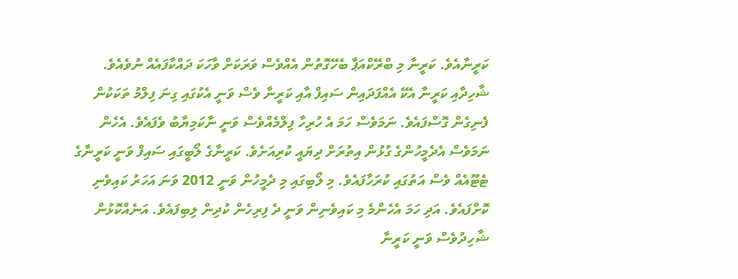ކަރީނާއެވެ. ކަރީނާ މި ބްރޭކްއަޕާ ބެހޭގޮތުން އެއްވެސް ވަރަކަށް ވާހަކަ ދައްކާފައެއް ނުވެއެވެ.
ޝާހިދާއި ކަރީނާ އެކޭ އެއްފަދައިން ސައިފް އާއި ކަރީނާ ވެސް ވަނީ އެކުގައި ގިނަ ފިލްމު ތަކަކުން ފެނިގެން ގޮސްފައެވެ. ނަމަވެސް ހަމަ އެ ހުރިހާ ފިލްމެއްވެސް ވަނީ ނާކަމިޔާބު ވެފައެވެ. އެހެން ނަމަވެސް އެދެމީހުންގެ ގުޅުން އިތުރަށް ދިޔައީ ކުރިއަށެވެ. ކަރީނާގެ ލޯބީގައި ސައިފް ވަނީ ކަރީނާގެ ޓެޓޫއެއް ވެސް އަތުގައި ކުރަހާފައެވެ. މި ލޯބިގައި މި ދެމީހުން ވަނީ 2012 ވަނަ އަހަރު ކައިވެނި ކޮށްފައެވެ. އަދި ހަމަ އެހެންމެ މި ކައިވެނިން ވަނީ ދެ ފިރިހެން ކުދިން ލިބިފައެވެ. އަނެއްކޮޅުން ޝާހިދުވެސް ވަނީ ކަރީނާ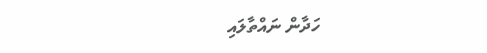ހަދާން ނައްތާލައި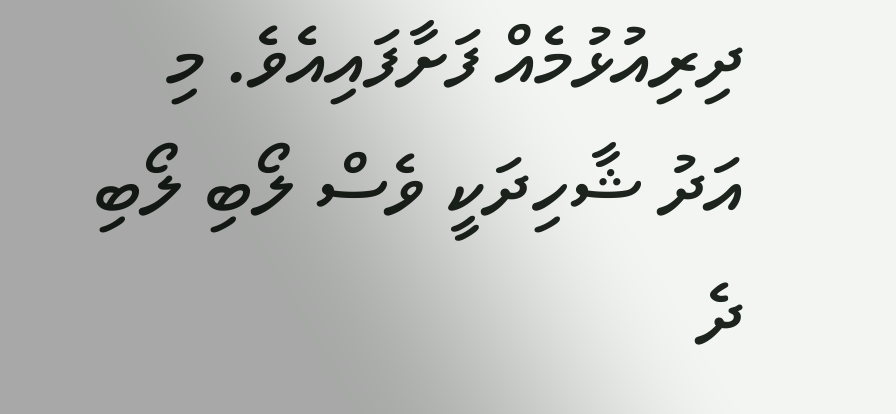ދިރިއުޅުމެއް ފަށާފައިއެވެ. މި އަދު ޝާހިދަކީ ވެސް ލޯބި ލޯބި ދެ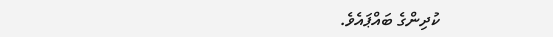ކުދިންގެ ބައްޕައެވެ.